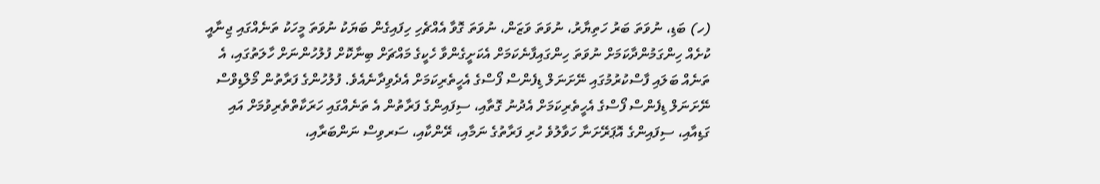(ހ) ބަޑި، ނުވަތަ ބަރު ހަތިޔާރު، ނުވަތަ ވަޒަން، ނުވަތަ ގޮވާ އެއްޗެހި ހިފައިގެން ބަޔަކު ނުވަތަ މީހަކު ތަނެއްގައި ޖިނާއީ ކުށެއް ހިންގަމުންދާކަމަށް ނުވަތަ ހިންގައިފާނެކަމަށް އެކަށީގެންވާ ހެކީގެ މައްޗަށް ބިނާކޮށް ފުލުހުންނަށް ހާލަތުގައި، އެ ތަނެއް ބަލައި ފާސްކުރުމުގައި ނޭށަނަލް ޑިފެންސް ފޯސްގެ އެހީތެރިކަމަށް އެދެވިދާނެއެވެ. ފުލުހުންގެ ފަރާތުން މޯލްޑިވްސް ނޭށަނަލް ޑިފެންސް ފޯސްގެ އެހީތެރިކަމަށް އެދުނު ގޮތާއި، ސިފައިންގެ ފަރާތުން އެ ތަނެއްގައި ހަރަކާތްތެރިވުމަށް އައި ގަޑިއާއި، ސިފައިންގެ އޮޕަރޭށަނާ ހަވާލުވެ ހުރި ފަރާތުގެ ނަމާއި، ރޭންކާއި، ސަރވިސް ނަންބަރާއި،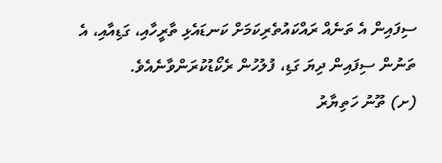ސިފައިން އެ ތަނެއް ރައްކައުތެރިކަމަށް ކަނޑައެޅި ތާރީހާއި، ގަޑިއާއި، އެ ތަނުން ސިފައިން ދިޔަ ގަޑި، ފުލުހުން ރެކޯޑުކުރަންވާނެއެވެ.
(ށ) ތޫނު ހަތިޔާރު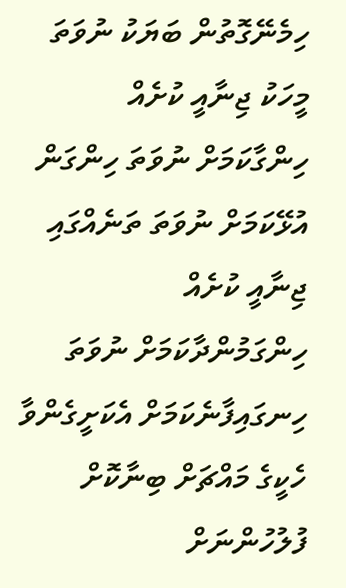ހިމެނޭގޮތުން ބަޔަކު ނުވަތަ މީހަކު ޖިނާއީ ކުށެއް ހިންގާކަމަށް ނުވަތަ ހިންގަން އުޅޭކަމަށް ނުވަތަ ތަނެއްގައި ޖިނާއީ ކުށެއް ހިންގަމުންދާކަމަށް ނުވަތަ ހިނގައިފާނެކަމަށް އެކަށީގެންވާ ހެކީގެ މައްޗަށް ބިނާކޮށް ފުލުހުންނަށް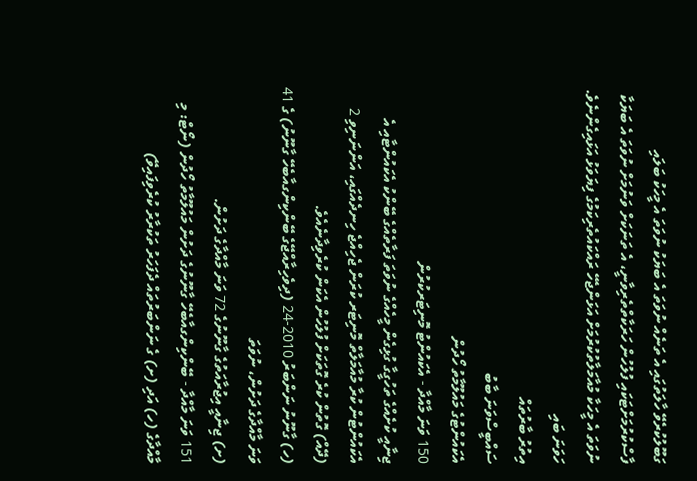ގަބޫލުކުރެވޭ ހާލަތުގައި އެ ތަނެއް ނުވަތަ އެ ބަޔަކު ނުވަތަ އެ މީހަކު ބަލައި ފާސްކުރުމަށްޓަކައި ފުލުހުން ހަރަކާތްތެރިވާނީ، އެ ތަނަކަށް ވަނުމަށް ނުވަތަ އެ ބަޔަކާ ނުވަތަ އެ މީހަކާ މުއާމަލާތުކުރުމަށް އަޅަންޖެހޭ ރައްކައުތެރިކަމުގެ ފިޔަވަޅު އަޅައިގެންނެވެ.
ހަވަނަ ބައި
އިތުރު ބާރުތައް
ސައްބީސްވަނަ ބާބު
އެކައުންޓުގެ މައުލޫމާތު ހޯދުން
150 ވަނަ މާއްދާ - އެކައުންޓު މޮނިޓަރކުރުން
ޖިނާއީ ކުށެއްގެ ތަހުގީގާ ގުޅިގެން މީހެއްގެ ނުވަތަ ފަރާތެއްގެ ބޭންކު އެކައުންޓާއި އެ އެކައުންޓުން ކުރާ މުއާމަލާތް މޮނިޓަރ ކުރަން ޖެހިއްޖެ ހިނދެއްގައި، އަންނަނިވި 2 (ދޭއް) ގޮތުން ކުރެ ގޮތަކަށް ފުލުހުން އެކަން ކުރެވިދާނެއެވެ.
(ހ) ގާނޫނު ނަންބަރު 2010-24 (ދިވެހިރާއްޖޭގެ ބޭންކިންގއާބެހޭ ގާނޫނު) ގެ 41 ވަނަ މާއްދާގެ ދަށުން، ނުވަތަ
(ށ) ޖިނާއީ އިޖުރާއަތުގެ ގާނޫނުގެ 72 ވަނަ މާއްދާގެ ދަށުން.
151 ވަނަ މާއްދާ - ބޭންކިންގއާބެހޭ ގާނޫނުގެ ދަށުން މައުލޫމާތު ހޯދުން (ނޯޓް: މި މާއްދާގެ (ހ) އަދި (ށ) ގެ ނަންބަރުތައް ދެފަހަރު ތަކުރާރު ކުރެވިފައިވޭ)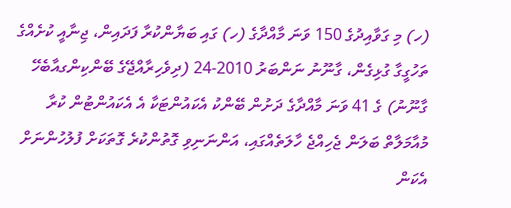(ހ) މި ގަވާއިދުގެ 150 ވަނަ މާއްދާގެ (ހ) ގައި ބަޔާންކުރާ ފަދައިން، ޖިނާއީ ކުށެއްގެ ތަހުގީގާ ގުޅިގެން، ގާނޫނު ނަންބަރު 2010-24 (ދިވެހިރާއްޖޭގެ ބޭންކިންގއާބެހޭ ގާނޫނު) ގެ 41 ވަނަ މާއްދާގެ ދަށުން ބޭންކު އެކައުންޓަކާ އެ އެކައުންޓުން ކުރާ މުއާމަލާތް ބަލަން ޖެހިއްޖެ ހާލަތެއްގައި، އަންނަނިވި ގޮތުންކުރެ ގޮތަކަށް ފުލުހުންނަށް އެކަން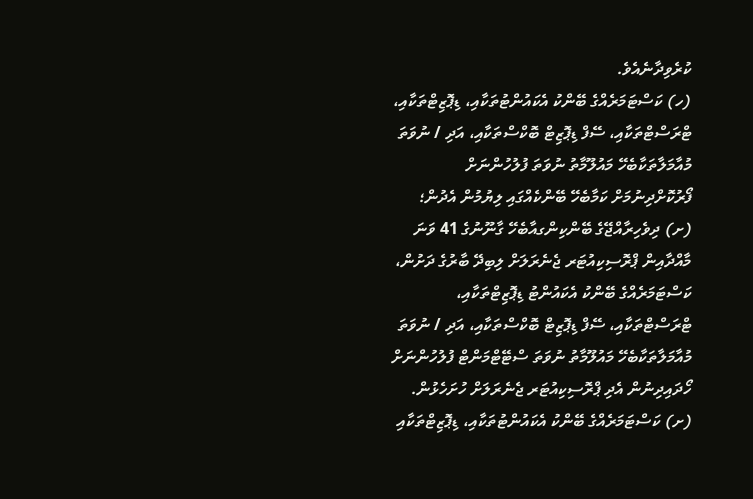ކުރެވިދާނެއެވެ.
(ހ) ކަސްޓަމަރެއްގެ ބޭންކު އެކައުންޓުތަކާއި، ޑިޕޮޒިޓްތަކާއި، ޓްރަސްޓްތަކާއި، ސޭފް ޑިޕޮޒިޓް ބޮކްސްތަކާއި، އަދި / ނުވަތަ މުއާމަލާތަކާބެހޭ މައުލޫމާތު ނުވަތަ ފުލުހުންނަށް ފޯރުކޮށްދިނުމަށް ކަމާބެހޭ ބޭންކެއްގައި ލިޔުމުން އެދުން؛
(ށ) ދިވެހިރާއްޖޭގެ ބޭންކިންގއާބެހޭ ގާނޫނުގެ 41 ވަނަ މާއްދާއިން ޕްރޮސިކިއުޓަރ ޖެނެރަލަށް ލިބިދޭ ބާރުގެ ދަށުން، ކަސްޓަމަރެއްގެ ބޭންކު އެކައުންޓު ޑިޕޮޒިޓްތަކާއި، ޓްރަސްޓްތަކާއި، ސޭފް ޑިޕޮޒިޓް ބޮކްސްތަކާއި، އަދި / ނުވަތަ މުއާމަލާތަކާބެހޭ މައުލޫމާތު ނުވަތަ ސްޓޭޓްމަންޓް ފުލުހުންނަށް ހޯދައިދިނުން އެދި ޕްރޮސިކިއުޓަރ ޖެނެރަލަށް ހުށަހެޅުން.
(ށ) ކަސްޓަމަރެއްގެ ބޭންކު އެކައުންޓުތަކާއި، ޑިޕޮޒިޓްތަކާއި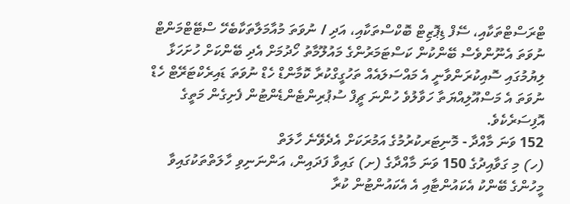ޓްރަސްޓްތަކާއި، ސޭފް ޑިޕޮޒިޓް ބޮކްސްތަކާއި، އަދި / ނުވަތަ މުއާމަލާތަކާބެހޭ ސްޓޭޓްމަންޓް ނުވަތަ އެނޫންވެސް ބޭންކުން ކަސްޓަމަރުންގެ މައުލޫމާތު ހޯދުމަށް އެދި ބޭންކަށް ހުށަހަޅާ ލިޔުމުގައި ސޮއިކުރަންވާނީ އެ މައްސަލައެއް ތަހުގީގްކުރާ ކޮމާންޑް ހެޑް ނުވަތަ ޑައިރެކްޓަރޭޓް ހެޑް ނުވަތަ އެ މަސްއޫލިއްޔަތާ ހަވާލުވެ ހުންނަ ޗީފް ސުޕުރިންޓެންޑެންޓުން ފެށިގެން މަތީގެ އޮފިސަރެކެވެ.
152 ވަނަ މާއްދާ - މޮނިޓަރކުރުމުގެ އަމުރަކަށް އެދެވޭނެ ހާލަތް
(ހ) މި ގަވާއިދުގެ 150 ވަނަ މާއްދާގެ (ށ) ގައިވާ ފަދައިން، އަންނަނިވި ހާލަތްތަކުގައިވާ މީހުންގެ ބޭންކު އެކައުންޓާއި އެ އެކައުންޓުން ކުރާ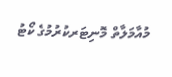މުއާމަލާތް މޮނިޓަރކުރުމުގެ ކޯޓު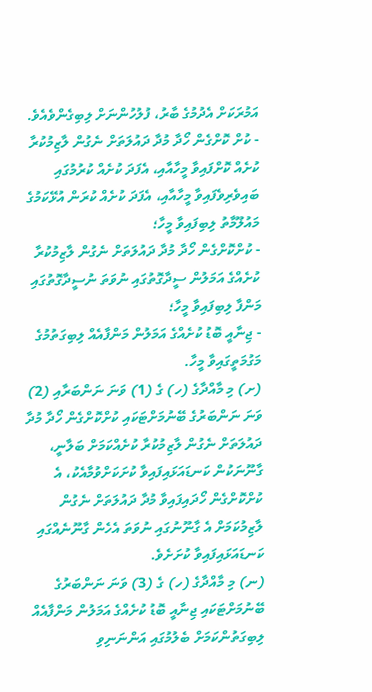އަމުރަކަށް އެދުމުގެ ބާރު، ފުލުހުންނަށް ލިބިގެންވެއެވެ.
- ކުށް ކޮށްގެން ހޯދާ މުދާ ދައުލަތަށް ނެގުން ލާޒިމުކުރާ ކުށެއް ކޮށްފައިވާ މީހާއާއި، އެފަދަ ކުށެއް ކުރުމުގައި ބައިވެރިވެފައިވާ މީހާއާއި، އެފަދަ ކުށެއް ކުރަން އުޅޭކަމުގެ މައުލޫމާތު ލިބިފައިވާ މީހާ؛
- ކުށްކޮށްގެން ހޯދާ މުދާ ދައުލަތަށް ނެގުން ލާޒިމުކުރާ ކުށެއްގެ އަމަލުން ސީދާގޮތުގައި ނުވަތަ ނުސީދާގޮތުގައި މަންފާ ލިބިފައިވާ މީހާ؛
- ޖިނާއީ ބޮޑު ކުށެއްގެ އަމަލުން މަންފާއެއް ލިބިގަތުމުގެ މަގުމަތީގައިވާ މީހާ.
(ށ) މި މާއްދާގެ (ހ) ގެ (1) ވަނަ ނަންބަރާއި (2) ވަނަ ނަންބަރުގެ ބޭނުމަށްޓަކައި ކުށްކޮށްގެން ހޯދާ މުދާ ދައުލަތަށް ނެގުން ލާޒިމުކުރާ ކުށެއްކަމަށް ބަލާނީ، ގާނޫނަކުން ކަނޑައަޅައިފައިވާ ކުށަކަށްވުމާއެކު، އެ ކުށްކޮށްގެން ހޯދައިފައިވާ މުދާ ދައުލަތަށް ނެގުން ލާޒިމުކަމަށް އެ ގާނޫނުގައި ނުވަތަ އެހެން ގާނޫނެއްގައި ކަނޑައަޅައިފައިވާ ކުށަށެވެ.
(ނ) މި މާއްދާގެ (ހ) ގެ (3) ވަނަ ނަންބަރުގެ ބޭނުމަށްޓަކައި ޖިނާއީ ބޮޑު ކުށެއްގެ އަމަލުން މަންފާއެއް ލިބިގަތުންކަމަށް ބެލުމުގައި އަންނަނިވި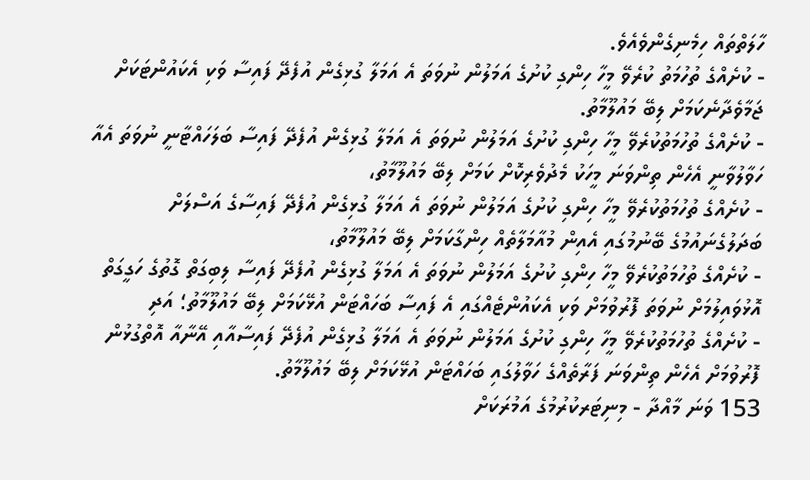ހާލަތްތައް ހިމެނިގެންވެއެވެ.
- ކުށެއްގެ ތުހުމަތު ކުރެވޭ މީހާ ހިންގި ކުށުގެ އަމަލުން ނުވަތަ އެ އަމަލާ ގުޅިގެން އުފެދޭ ފައިސާ ވަކި އެކައުންޓަކަށް ޖަމާވެދާނެކަމަށް ލިބޭ މައުލޫމާތު.
- ކުށެއްގެ ތުހުމަތުކުރެވޭ މީހާ ހިންގި ކުށުގެ އަމަލުން ނުވަތަ އެ އަމަލާ ގުޅިގެން އުފެދޭ ފައިސާ ބަލަހައްޓާނީ ނުވަތަ އެއާ ހަވާލުވާނީ އެހެން ތިންވަނަ މީހަކު މެދުވެރިކޮށް ކަމަށް ލިބޭ މައުލޫމާތު،
- ކުށެއްގެ ތުހުމަތުކުރެވޭ މީހާ ހިންގި ކުށުގެ އަމަލުން ނުވަތަ އެ އަމަލާ ގުޅިގެން އުފެދޭ ފައިސާގެ އަސްލަށް ބަދަލުގެނައުމުގެ ބޭނުމުގައި އެއިން މުއާމަލާތެއް ހިންގާކަމަށް ލިބޭ މައުލޫމާތު،
- ކުށެއްގެ ތުހުމަތުކުރެވޭ މީހާ ހިންގި ކުށުގެ އަމަލުން ނުވަތަ އެ އަމަލާ ގުޅިގެން އުފެދޭ ފައިސާ ލިބިގަތް ގޮތުގެ ހަގީގަތް އޮޅުވައިލުމަށް ނުވަތަ ފޮރުވުމަށް ވަކި އެކައުންޓެއްގައި އެ ފައިސާ ބަހައްޓަން އުޅޭކަމަށް ލިބޭ މައުލޫމާތު؛ އަދި
- ކުށެއްގެ ތުހުމަތުކުރެވޭ މީހާ ހިންގި ކުށުގެ އަމަލުން ނުވަތަ އެ އަމަލާ ގުޅިގެން އުފެދޭ ފައިސާއާއި އޭނާއާ އޮތްގުޅުން ފޮރުވުމަށް އެހެން ތިންވަނަ ފަރާތެއްގެ ހަވާލުގައި ބަހައްޓަން އުޅޭކަމަށް ލިބޭ މައުލޫމާތު.
153 ވަނަ މާއްދާ - މިނިޓަރކުރުމުގެ އަމުރަކަށް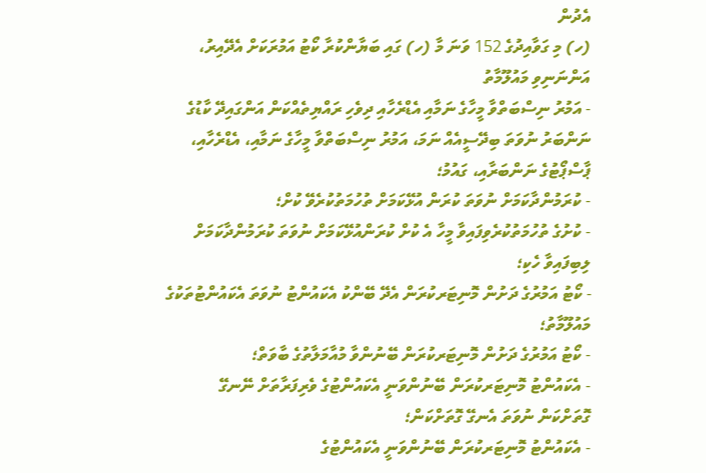އެދުން
(ހ) މި ގަވާއިދުގެ 152 ވަނަ މާ (ހ) ގައި ބަޔާންކުރާ ކޯޓު އަމުރަކަށް އެދޭއިރު، އަންނަނިވި މައުލޫމާތު
- އަމުރު ނިސްބަތްވާ މީހާގެ ނަމާއި އެޑްރެހާއި ދިވެހި ރައްޔިތެއްކަން އަންގައިދޭ ކާޑުގެ ނަންބަރު ނުވަތަ ބިދޭސީއެއް ނަމަ، އަމުރު ނިސްބަތްވާ މީހާގެ ނަމާއި، އެޑްރެހާއި، ޕާސްޕޯޓުގެ ނަންބަރާއި، ގައުމު؛
- ކުރަމުންދާކަމަށް ނުވަތަ ކުރަން އުޅޭކަމަށް ތުހުމަތުކުރެވޭ ކުށް؛
- ކުށުގެ ތުހުމަތުކުރެވިފައިވާ މީހާ އެ ކުށް ކުރަންއުޅޭކަމަށް ނުވަތަ ކުރަމުންދާކަމަށް ލިބިފައިވާ ހެކި؛
- ކޯޓު އަމުރުގެ ދަށުން މޮނިޓަރކުރަން އެދޭ ބޭންކު އެކައުންޓު ނުވަތަ އެކައުންޓުތަކުގެ މައުލޫމާތު؛
- ކޯޓު އަމުރުގެ ދަށުން މޮނިޓަރކުރަން ބޭނުންވާ މުއާމަލާތުގެ ބާވަތް؛
- އެކައުންޓު މޮނިޓަރކުރަން ބޭނުންވަނީ އެކައުންޓުގެ ވެރިފަރާތަށް ނޭނގޭ ގޮތަށްކަން ނުވަތަ އެނގޭ ގޮތަށްކަން؛
- އެކައުންޓު މޮނިޓަރކުރަން ބޭނުންވަނީ އެކައުންޓުގެ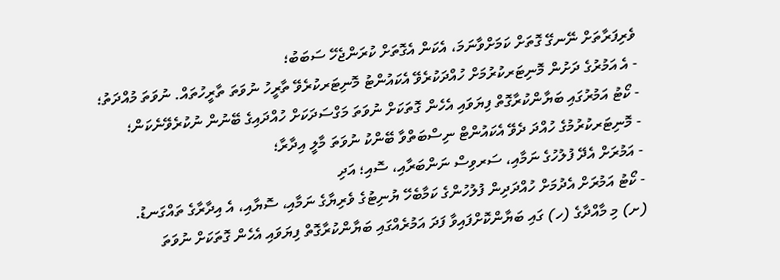ވެރިފަރާތަށް ނޭނގޭ ގޮތަށް ކަމަށްވާނަމަ، އެކަން އެގޮތަށް ކުރަންޖެހޭ ސަބަބު؛
- އެ އަމުރުގެ ދަށުން މޮނިޓަރކުރުމަށް ހުއްދަކުރެވޭ އެކައުންޓު މޮނިޓަރކުރެވޭ ތާރީހު ނުވަތަ ތާރީހުތައް. ނުވަތަ މުއްދަތު؛
- ކޯޓު އަމުރުގައި ބަޔާންކުރާގޮތް ފިޔަވައި އެހެން ގޮތަކަށް ނުވަތަ މަގްސަދަކަށް ހުއްދައިގެ ބޭނުން ނުކުރެވޭނެކަން؛
- މޮނިޓަރކުރުމުގެ ހުއްދަ ދެވޭ އެކައުންޓް ނިސްބަތްވާ ބޭންކު ނުވަތަ މާލީ އިދާރާ؛
- އަމުރަށް އެދޭ ފުލުހުގެ ނަމާއި، ސަރވިސް ނަންބަރާއި، ސޮއި؛ އަދި
- ކޯޓު އަމުރަށް އެދުމަށް ހުއްދަދިން ފުލުހުންގެ ކަމާބެހޭ ޔުނިޓުގެ ވެރިޔާގެ ނަމާއި، ސޮޔާއި، އެ އިދާރާގެ ތައްގަނޑު.
(ށ) މި މާއްދާގެ (ހ) ގައި ބަޔާންކޮށްފައިވާ ފަދަ އަމުރެއްގައި ބަޔާންކުރާގޮތް ފިޔަވައި އެހެން ގޮތަކަށް ނުވަތަ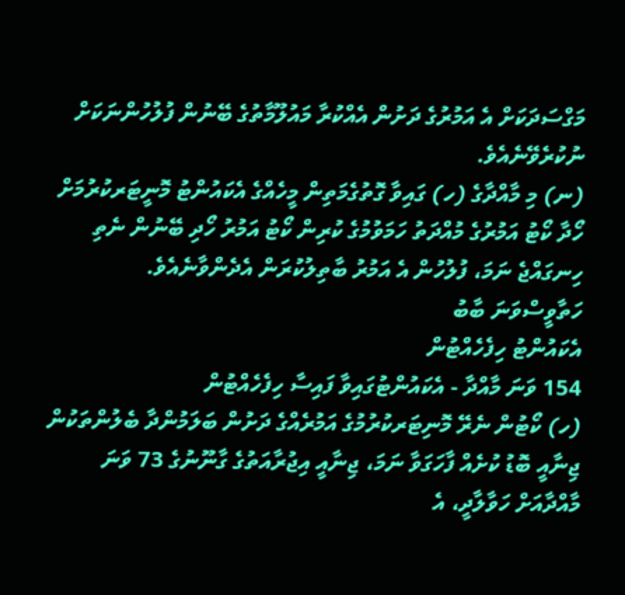މަގްސަދަކަށް އެ އަމުރުގެ ދަށުން އެއްކުރާ މައުލޫމާތުގެ ބޭނުން ފުލުހުންނަކަށް ނުކުރެވޭނެއެވެ.
(ނ) މި މާއްދާގެ (ހ) ގައިވާ ގޮތުގެމަތިން މީހެއްގެ އެކައުންޓު މޮނީޓަރކުރުމަށް ހޯދާ ކޯޓު އަމުރުގެ މުއްދަތު ހަމަވުމުގެ ކުރިން ކޯޓު އަމުރު ހޯދި ބޭނުން ނެތި ހިނގައްޖެ ނަމަ، ފުލުހުން އެ އަމުރު ބާތިލުކުރަން އެދެންވާނެއެވެ.
ހަތާވީސްވަނަ ބާބު
އެކައުންޓު ހިފެހެއްޓުން
154 ވަނަ މާއްދާ - އެކައުންޓުގައިވާ ފައިސާ ހިފެހެއްޓުން
(ހ) ކޯޓުން ނެރޭ މޮނިޓަރކުރުމުގެ އަމުރެއްގެ ދަށުން ބަލަމުންދާ ބެލުންތަކުން ޖިނާއީ ބޮޑު ކުށެއް ފާހަގަވާ ނަމަ، ޖިނާއީ އިޖުރާއަތުގެ ގާނޫނުގެ 73 ވަނަ މާއްދާއަށް ހަވާލާދީ، އެ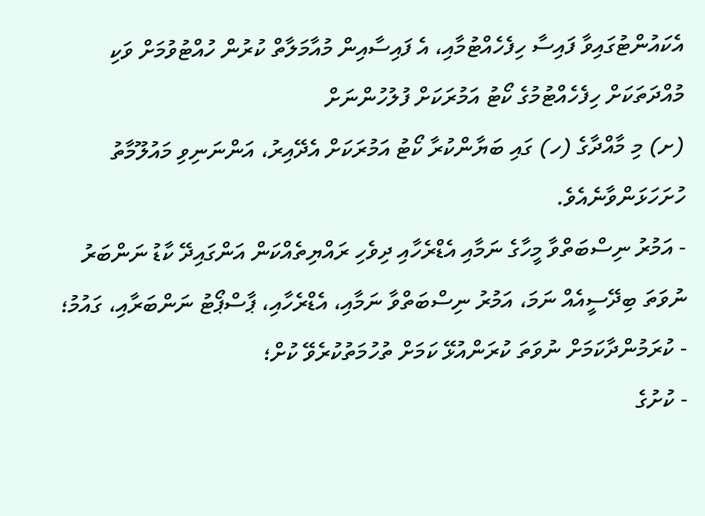އެކައުންޓުގައިވާ ފައިސާ ހިފެހެއްޓުމާއި، އެ ފައިސާއިން މުއާމަލާތް ކުރުން ހުއްޓުވުމަށް ވަކި މުއްދަތަކަށް ހިފެހެއްޓުމުގެ ކޯޓު އަމުރަކަށް ފުލުހުންނަށް
(ށ) މި މާއްދާގެ (ހ) ގައި ބަޔާންކުރާ ކޯޓު އަމުރަކަށް އެދޭއިރު، އަންނަނިވި މައުލޫމާތު ހުށަހަޅަންވާނެއެވެ.
- އަމުރު ނިސްބަތްވާ މީހާގެ ނަމާއި އެޑްރެހާއި ދިވެހި ރައްޔިތެއްކަން އަންގައިދޭ ކާޑު ނަންބަރު ނުވަތަ ބިދޭސީއެއް ނަމަ، އަމުރު ނިސްބަތްވާ ނަމާއި، އެޑްރެހާއި، ޕާސްޕޯޓު ނަންބަރާއި، ގައުމު؛
- ކުރަމުންދާކަމަށް ނުވަތަ ކުރަންއުޅޭ ކަމަށް ތުހުމަތުކުރެވޭ ކުށް؛
- ކުށުގެ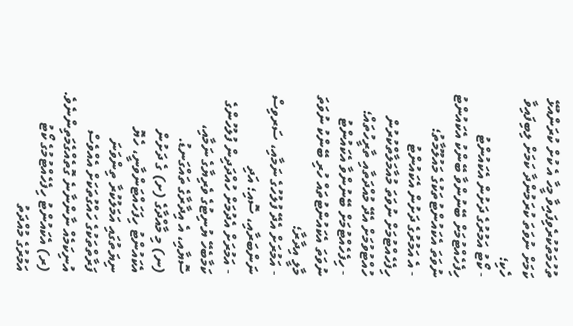ތުހުމަތުކުރެވިފައިވާ މީހާ އެ ކުށް ކުރަންއުޅޭ ކަމަށް ނުވަތަ ކުރަމުންދާ ކަމަށް ލިބިފައިވާ ހެކި؛
- ކޯޓު އަމުރުގެ ދަށުން އެކައުންޓު ހިފެހެއްޓުމަށް ބޭނުންވާ ބޭންކު އެކައުންޓު ނުވަތަ އެކައުންޓުތަކުގެ މައުލޫމާތު؛
- އެ އަމުރުގެ ދަށުން އެކައުންޓު ހިފެހެއްޓުމަށް ނުވަތަ މުއާމަލާތްކުރުން ހުއްޓުވުމަށް އެދޭ މުއްދަތާއި ތާރީހުތައް؛
- ހިފެހެއްޓުމަށް ބޭނުންވާ އެކައުންޓު ނުވަތަ އެކައުންޓުތައް ހުރި ބޭންކު ނުވަތަ މާލީ އިދާރާ؛
- އަމުރަށް އެދޭ ފުލުހުގެ ނަމާއި، ސަރވިސް ނަންބަރާއި، ސޮއި؛ އަދި
- އަމުރަށް އެދުމަށް ހުއްދަދިން ފުލުހުންގެ ކަމާބެހޭ ޔުނިޓުގެ ވެރިޔާގެ ނަމާއި، ސޮޔާއި، އެ އިދާރާގެ ތައްގަނޑު.
(ނ) މި މާއްދާގެ (ށ) ގެ ދަށުން އެކައުންޓު ހިފަހައްޓަންވާނީ، ހެޔޮ ނިޔަތުގައި އަމަލުކުރާ ތިންވަނަ ފަރާތްތަކުގެ ހައްގުތަކަށް އެއްވެސް އުނިކަމެއް ނާންނާނެ ގޮތެއްގެމަތިންނެވެ.
(ރ) އެކައުންޓު ހިފެހެއްޓުމުގެ ކޯޓު އަމުރުގެ މުއްދަތު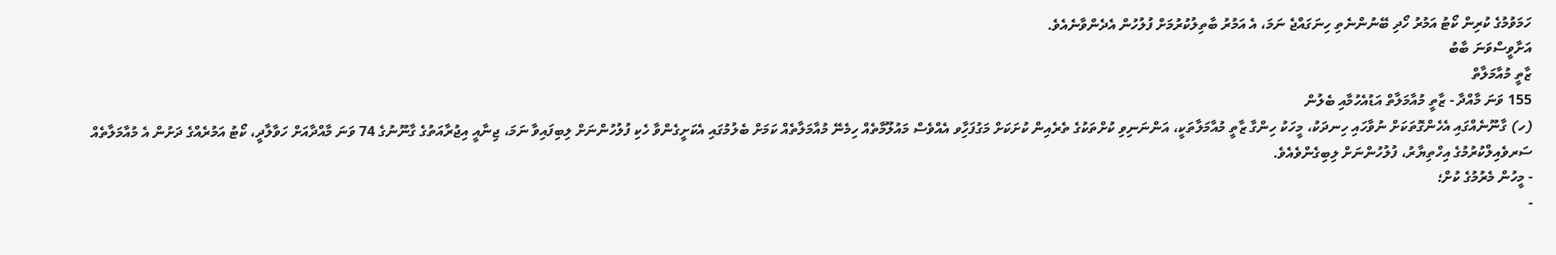ހަމަވުމުގެ ކުރިން ކޯޓު އަމުރު ހޯދި ބޭނުންނެތި ހިނަގައްޖެ ނަމަ، އެ އަމުރު ބާތިލުކުރުމަށް ފުލުހުން އެދެންވާނެއެވެ.
އަށާވީސްވަނަ ބާބު
ޒާތީ މުއާމަލާތް
155 ވަނަ މާއްދާ - ޒާތީ މުއާމަލާތް އަޑުއެހުމާއި ބެލުން
(ހ) ގާނޫނެއްގައި އެހެންގޮތަކަށް ނުވާހައި ހިނދަކު، މީހަކު ހިންގާ ޒާތީ މުއާމަލާތަކީ، އަންނަނިވި ކުށްތަކުގެ ތެރެއިން ކުށަކަށް މަގުފަހާިވ އެއްވެސް މައުލޫމާތެއް ހިމެނޭ މުއާމަލާތެއް ކަމަށް ބެލުމުގައި އެކަށީގެންވާ ހެކި ފުލުހުންނަށް ލިބިފައިވާ ނަމަ، ޖިނާއީ އިޖުރާއަތުގެ ގާނޫނުގެ 74 ވަނަ މާއްދާއަށް ހަވާލާދީ، ކޯޓު އަމުރެއްގެ ދަށުން އެ މުއާމަލާތެއް ސަރވެއިލްކުރުމުގެ އިހްތިޔާރު، ފުލުހުންނަށް ލިބިގެންވެއެވެ.
- މީހުން މެރުމުގެ ކުށް؛
-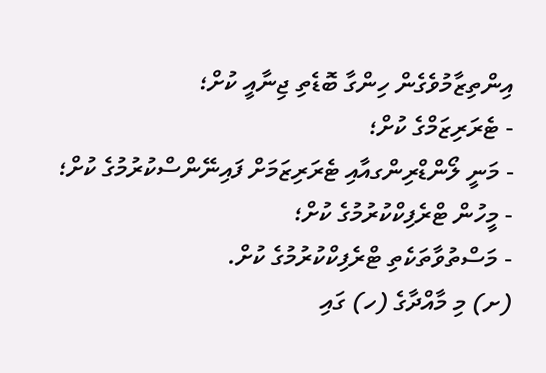އިންތިޒާމުވެގެން ހިންގާ ބޮޑެތި ޖިނާއީ ކުށް؛
- ޓެރަރިޒަމްގެ ކުށް؛
- މަނީ ލޯންޑްރިންގއާއި ޓެރަރިޒަމަށް ފައިނޭންސްކުރުމުގެ ކުށް؛
- މީހުން ޓްރެފިކްކުރުމުގެ ކުށް؛
- މަސްތުވާތަކެތި ޓްރެފިކްކުރުމުގެ ކުށް.
(ށ) މި މާއްދާގެ (ހ) ގައި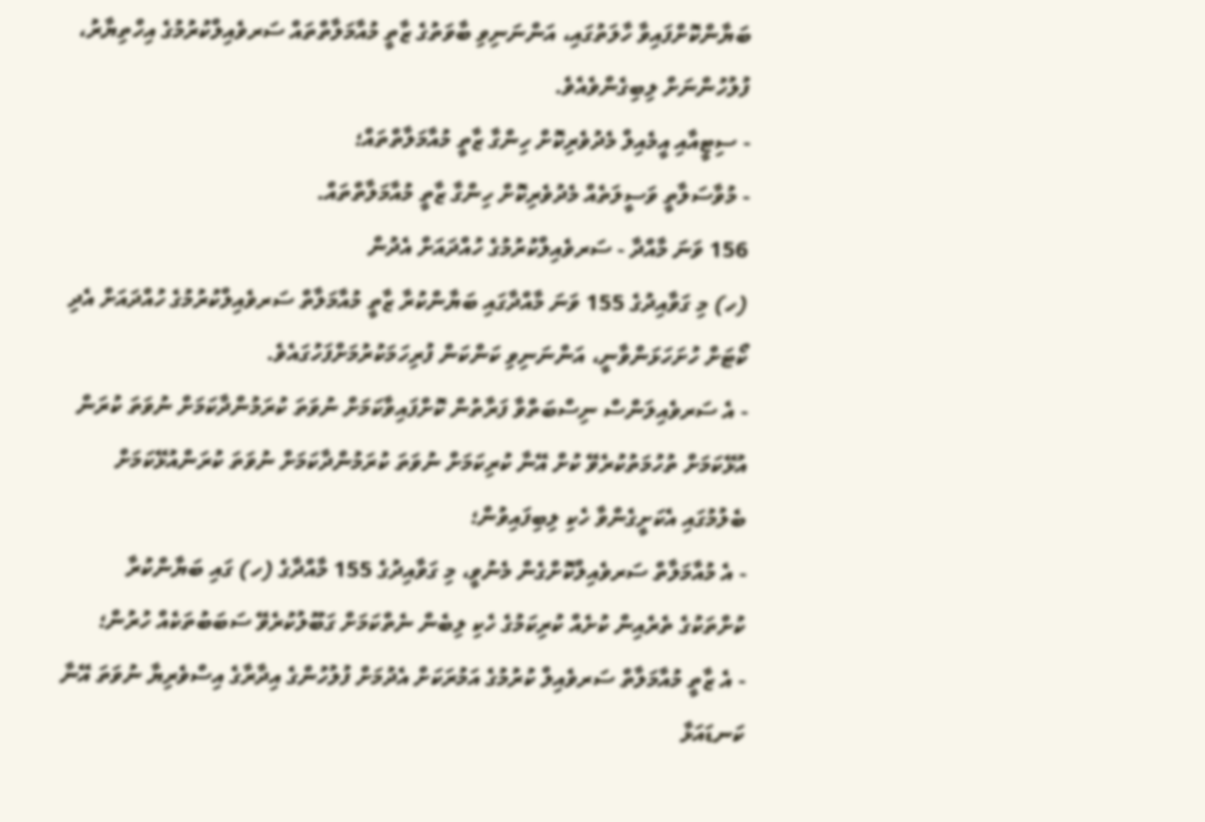ބަޔާންކޮށްފައިވާ ހާލަތުގައި، އަންނަނިވި ބާވަތުގެ ޒާތީ މުއާމަލާތްތައް ސަރވެއިލްކުރުމުގެ އިހްތިޔާރު، ފުލުހުންނަށް ލިބިގެންވެއެވެ.
- ސިޓީއާއި އީމެއިލް މެދުވެރިކޮށް ހިންގާ ޒާތީ މުއާމަލާތްތައް؛
- މުވާސަލާތީ ވަސީލަތެއް މެދުވެރިކޮށް ހިންގާ ޒާތީ މުއާމަލާތްތައް.
156 ވަނަ މާއްދާ - ސަރވެއިލްކުރުމުގެ ހުއްދައަށް އެދުން
(ހ) މި ގަވާއިދުގެ 155 ވަނަ މާއްދާގައި ބަޔާންކުރާ ޒާތީ މުއާމަލާތް ސަރވެއިލްކުރުމުގެ ހުއްދައަށް އެދި ކޯޓަށް ހުށަހަޅަންވާނީ، އަންނަނިވި ކަންކަން ފުރިހަމަކުރުމަށްފަހުގައެވެ.
- އެ ސަރވެއިލަންސް ނިސްބަތްވާ ފަރާތުން ކޮށްފައިވާކަމަށް ނުވަތަ ކުރަމުންދާކަމަށް ނުވަތަ ކުރަން އުޅޭކަމަށް ތުހުމަތުކުރެވޭ ކުށް އޭނާ ކުރިކަމަށް ނުވަތަ ކުރަމުންދާކަމަށް ނުވަތަ ކުރަންއުޅޭކަމަށް ބެލުމުގައި އެކަށީގެންވާ ހެކި ލިބިފައިވުން؛
- އެ މުއާމަލާތް ސަރވެއިލްކޮށްގެން މެނުވީ، މި ގަވާއިދުގެ 155 މާއްދާގެ (ހ) ގައި ބަޔާންކުރާ ކުށްތަކުގެ ތެރެއިން ކުށެއް ކުރިކަމުގެ ހެކި ލިބެން ނެތްކަމަށް ގަބޫލުކުރެވޭ ސަބަބުތަކެއް ހުރުން؛
- އެ ޒާތީ މުއާމަލާތް ސަރވެއިލް ކުރުމުގެ އަމުރަކަށް އެދުމަށް ފުލުހުންގެ އިދާރާގެ އިސްވެރިޔާ ނުވަތަ އޭނާ ކަނޑައަޅާ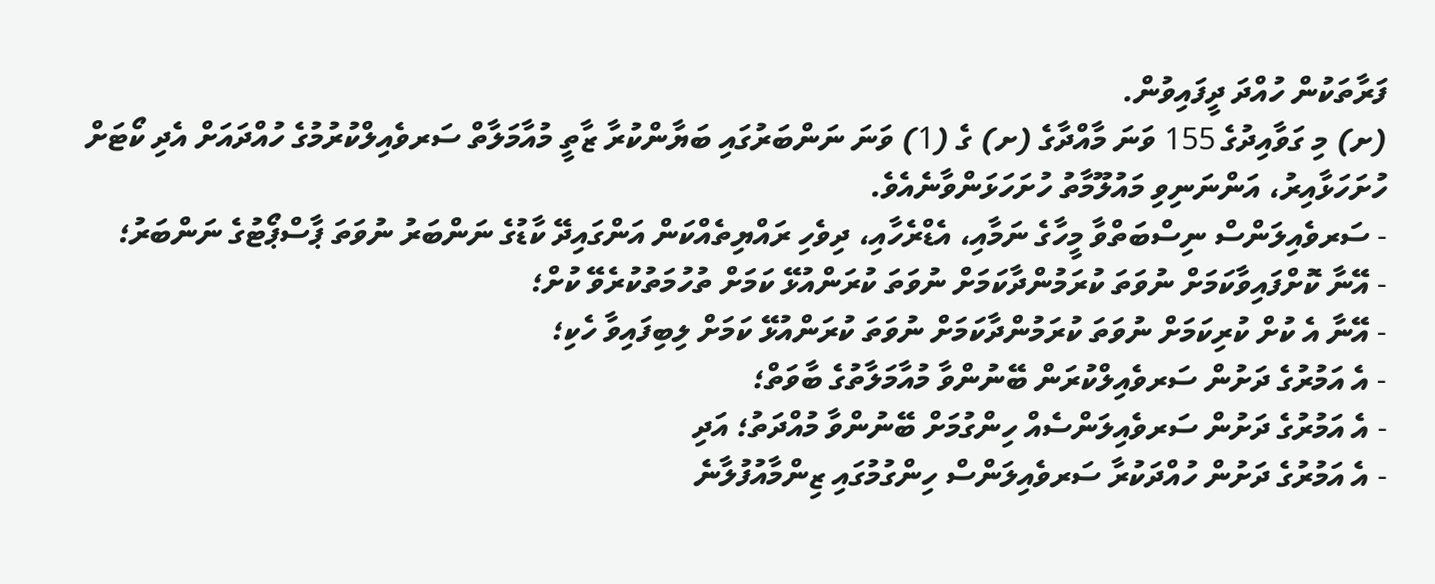ފަރާތަކުން ހުއްދަ ދީފައިވުން.
(ށ) މި ގަވާއިދުގެ 155 ވަނަ މާއްދާގެ (ށ) ގެ (1) ވަނަ ނަންބަރުގައި ބަޔާންކުރާ ޒާތީ މުއާމަލާތް ސަރވެއިލްކުރުމުގެ ހުއްދައަށް އެދި ކޯޓަށް ހުށަހަޅާއިރު، އަންނަނިވި މައުލޫމާތު ހުށަހަޅަންވާނެއެވެ.
- ސަރވެއިލަންސް ނިސްބަތްވާ މީހާގެ ނަމާއި، އެޑްރެހާއި، ދިވެހި ރައްޔިތެއްކަން އަންގައިދޭ ކާޑުގެ ނަންބަރު ނުވަތަ ޕާސްޕޯޓުގެ ނަންބަރު؛
- އޭނާ ކޮށްފައިވާކަމަށް ނުވަތަ ކުރަމުންދާކަމަށް ނުވަތަ ކުރަންއުޅޭ ކަމަށް ތުހުމަތުކުރެވޭ ކުށް؛
- އޭނާ އެ ކުށް ކުރިކަމަށް ނުވަތަ ކުރަމުންދާކަމަށް ނުވަތަ ކުރަންއުޅޭ ކަމަށް ލިބިފައިވާ ހެކި؛
- އެ އަމުރުގެ ދަށުން ސަރވެއިލްކުރަން ބޭނުންވާ މުއާމަލާތުގެ ބާވަތް؛
- އެ އަމުރުގެ ދަށުން ސަރވެއިލަންސެއް ހިންގުމަށް ބޭނުންވާ މުއްދަތު؛ އަދި
- އެ އަމުރުގެ ދަށުން ހުއްދަކުރާ ސަރވެއިލަންސް ހިންގުމުގައި ޒިންމާއުފުލާނެ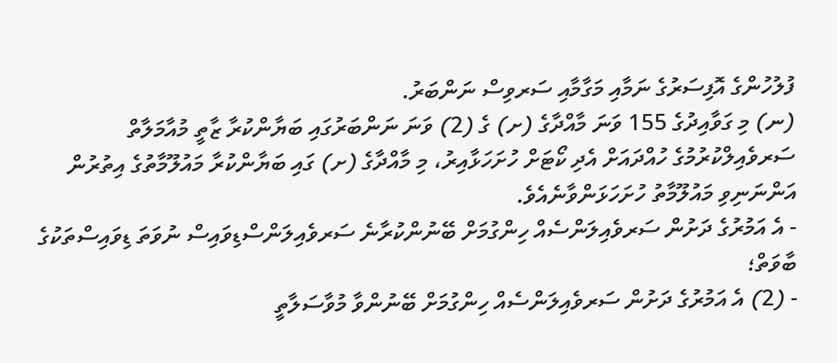ފުލުހުންގެ އޮފިސަރުގެ ނަމާއި މަގާމާއި ސަރވިސް ނަންބަރު.
(ނ) މި ގަވާއިދުގެ 155 ވަނަ މާއްދާގެ (ށ) ގެ (2) ވަނަ ނަންބަރުގައި ބަޔާންކުރާ ޒާތީ މުއާމަލާތް ސަރވެއިލްކުރުމުގެ ހުއްދައަށް އެދި ކޯޓަށް ހުށަހަޅާއިރު، މި މާއްދާގެ (ށ) ގައި ބަޔާންކުރާ މައުލޫމާތުގެ އިތުރުން އަންނަނިވި މައުލޫމާތު ހުށަހަޅަންވާނެއެވެ.
- އެ އަމުރުގެ ދަށުން ސަރވެއިލަންސެއް ހިންގުމަށް ބޭނުންކުރާނެ ސަރވެއިލަންސްޑިވައިސް ނުވަތަ ޑިވައިސްތަކުގެ ބާވަތް؛
- (2) އެ އަމުރުގެ ދަށުން ސަރވެއިލަންސެއް ހިންގުމަށް ބޭނުންވާ މުވާސަލާތީ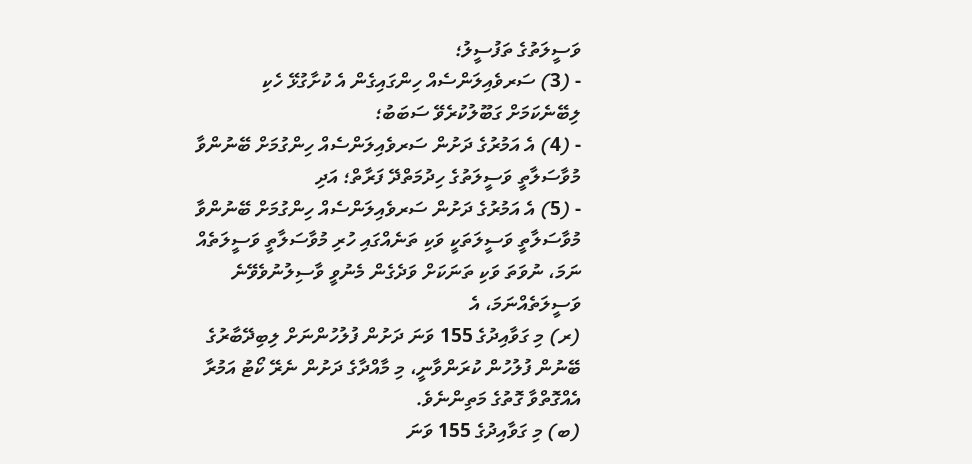ވަސީލަތުގެ ތަފުސީލު؛
- (3) ސަރވެއިލަންސެއް ހިންގައިގެން އެ ކުށާގުޅޭ ހެކި ލިބޭނެކަމަށް ގަބޫލުކުރެވޭ ސަބަބު؛
- (4) އެ އަމުރުގެ ދަށުން ސަރވެއިލަންސެއް ހިންގުމަށް ބޭނުންވާ މުވާސަލާތީ ވަސީލަތުގެ ހިދުމަތްދޭ ފަރާތް؛ އަދި
- (5) އެ އަމުރުގެ ދަށުން ސަރވެއިލަންސެއް ހިންގުމަށް ބޭނުންވާ މުވާސަލާތީ ވަސީލަތަކީ ވަކި ތަނެއްގައި ހުރި މުވާސަލާތީ ވަސީލަތެއް ނަމަ، ނުވަތަ ވަކި ތަނަކަށް ވަދެގެން މެނުވީ ވާސިލުނުވެވޭނެ ވަސީލަތެއްނަމަ، އެ
(ރ) މި ގަވާއިދުގެ 155 ވަނަ ދަށުން ފުލުހުންނަށް ލިބިދޭބާރުގެ ބޭނުން ފުލުހުން ކުރަންވާނީ، މި މާއްދާގެ ދަށުން ނެރޭ ކޯޓު އަމުރާ އެއްގޮތްވާ ގޮތުގެ މަތިންނެވެ.
(ބ) މި ގަވާއިދުގެ 155 ވަނަ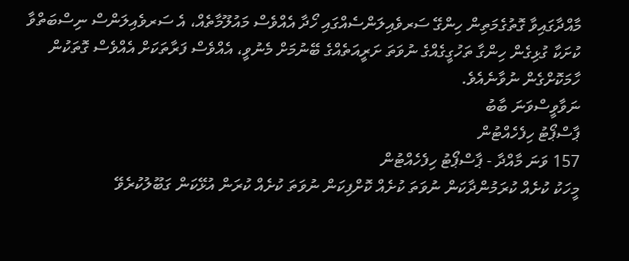މާއްދާގައިވާ ގޮތުގެމަތިން ހިންގޭ ސަރވެއިލަންސެއްގައި ހޯދާ އެއްވެސް މައުލޫމާތެއް، އެ ސަރވެއިލަންސް ނިސްބަތްވާ ކުށަކާ ގުޅިގެން ހިންގާ ތަހުގީގެއްގެ ނުވަތަ ށަރީއަތެއްގެ ބޭނުމަށް މެނުވީ، އެއްވެސް ފަރާތަކަށް އެއްވެސް ގޮތަކުން ހާމަކޮށްގެން ނުވާނެއެވެ.
ނަވާވީސްވަނަ ބާބު
ޕާސްޕޯޓު ހިފެހެއްޓުން
157 ވަނަ މާއްދާ - ޕާސްޕޯޓު ހިފެހެއްޓުން
މީހަކު ކުށެއް ކުރަމުންދާކަން ނުވަތަ ކުށެއް ކޮށްފިކަން ނުވަތަ ކުށެއް ކުރަން އުޅޭކަން ގަބޫލުކުރެވޭ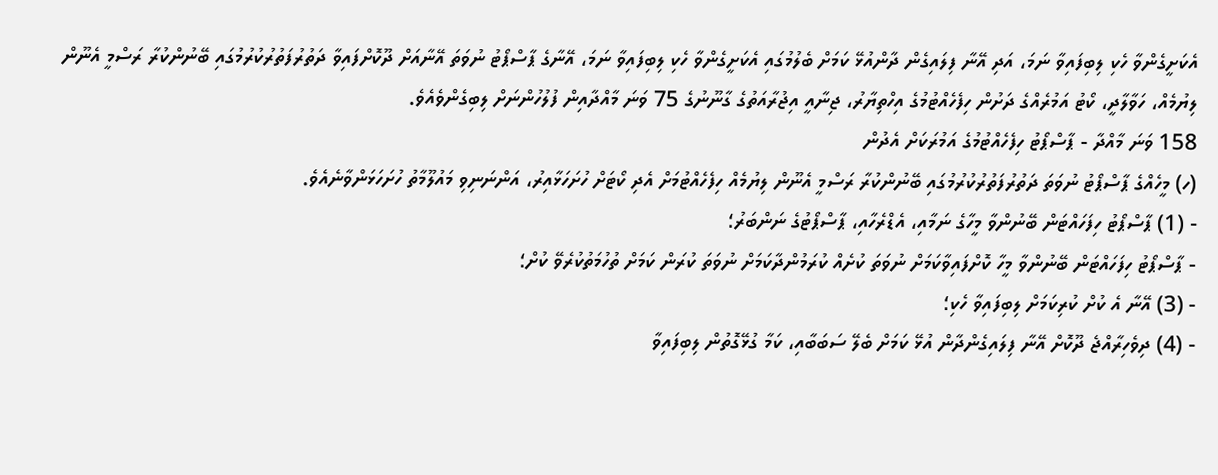އެކަށީގެންވާ ހެކި ލިބިފައިވާ ނަމަ، އަދި އޭނާ ފިލައިގެން ދާންއުޅޭ ކަމަށް ބެލުމުގައި އެކަށީގެންވާ ހެކި ލިބިފައިވާ ނަމަ، އޭނާގެ ޕާސްޕޯޓު ނުވަތަ އޭނާއަށް ދޫކޮށްފައިވާ ދަތުރުފަތުރުކުރުމުގައި ބޭނުންކުރާ ރަސްމީ އެނޫން ލިޔުމެއް، ހަވާލާދީ، ކޯޓު އަމުރެއްގެ ދަށުން ހިފެހެއްޓުމުގެ އިހްތިޔާރު، ޖިނާއީ އިޖުރާއަތުގެ ގާނޫނުގެ 75 ވަނަ މާއްދާއިން ފުލުހުންނަށް ލިބިގެންވެއެވެ.
158 ވަނަ މާއްދާ - ޕާސްޕޯޓު ހިފެހެއްޓުމުގެ އަމުރަކަށް އެދުން
(ހ) މީހެއްގެ ޕާސްޕޯޓު ނުވަތަ ދަތުރުފަތުރުކުރުމުގައި ބޭނުންކުރާ ރަސްމީ އެނޫން ލިޔުމެއް ހިފެހެއްޓުމަށް އެދި ކޯޓަށް ހުށަހަޅާއިރު، އަންނަނިވި މައުލޫމާތު ހުށަހަޅަންވާނެއެވެ.
- (1) ޕާސްޕޯޓު ހިފަހައްޓަން ބޭނުންވާ މީހާގެ ނަމާއި، އެޑްރެހާއި، ޕާސްޕޯޓުގެ ނަންބަރު؛
- ޕާސްޕޯޓު ހިފަހައްޓަން ބޭނުންވާ މީހާ ކޮށްފައިވާކަމަށް ނުވަތަ ކުށެއް ކުރަމުންދާކަމަށް ނުވަތަ ކުރަން ކަމަށް ތުހުމަތުކުރެވޭ ކުށް؛
- (3) އޭނާ އެ ކުށް ކުރިކަމަށް ލިބިފައިވާ ހެކި؛
- (4) ދިވެހިރާއްޖެ ދޫކޮށް އޭނާ ފިލައިގެންދާން އުޅޭ ކަމަށް ބެލޭ ސަބަބާއި، ކަމާ ގުޅޭގޮތުން ލިބިފައިވާ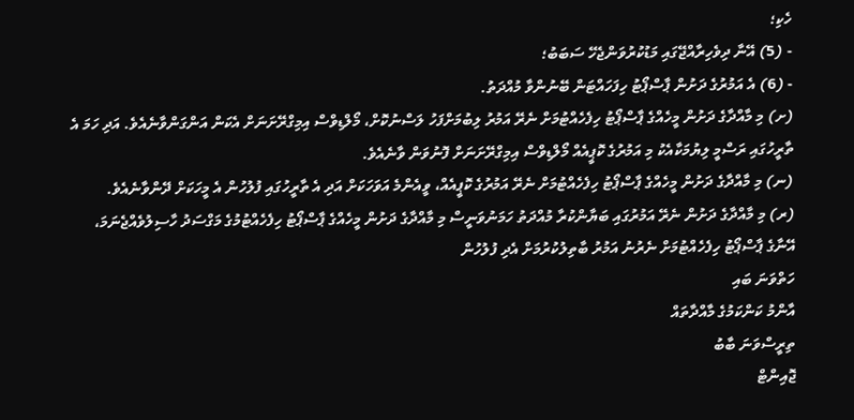ހެކި؛
- (5) އޭނާ ދިވެހިރާއްޖޭގައި މަޑުކުރުވަންޖެހޭ ސަބަބު؛
- (6) އެ އަމުރުގެ ދަށުން ޕާސްޕޯޓު ހިފަހައްޓަން ބޭނުންވާ މުއްދަތު.
(ށ) މި މާއްދާގެ ދަށުން މީހެއްގެ ޕާސްޕޯޓު ހިފެހެއްޓުމަށް ނެރޭ އަމުރު ލިބުމަށްފަހު ލަސްނުކޮށް، މޯލްޑިވްސް އިމިގްރޭށަނަށް އެކަން އަންގަންވާނެއެވެ. އަދި ހަމަ އެ ތާރީހުގައި ރަސްމީ ލިޔުމަކާއެކު މި އަމުރުގެ ކޮޕީއެއް މޯލްޑިވްސް އިމިގްރޭށަނަށް ފޮނުވަން ވާނެއެވެ.
(ނ) މި މާއްދާގެ ދަށުން މީހެއްގެ ޕާސްޕޯޓު ހިފެހެއްޓުމަށް ނެރޭ އަމުރުގެ ކޮޕީއެއް، ވީއެންމެ އަވަހަކަށް އަދި އެ ތާރީހުގައި ފުލުހުން އެ މީހަކަށް ދޭންވާނެއެވެ.
(ރ) މި މާއްދާގެ ދަށުން ނެރޭ އަމުރުގައި ބަޔާންކުރާ މުއްދަތު ހަމަނުވަނީސް މި މާއްދާގެ ދަށުން މީހެއްގެ ޕާސްޕޯޓު ހިފެހެއްޓުމުގެ މަގްސަދު ހާސިލުވެއްޖެނަމަ، އޭނާގެ ޕާސްޕޯޓު ހިފެހެއްޓުމަށް ނެރުނު އަމުރު ބާތިލުކުރުމަށް އެދި ފުލުހުން
ހަތްވަނަ ބައި
އާންމު ކަންކަމުގެ މާއްދާތައް
ތިރީސްވަނަ ބާބު
ޖޮއިންޓް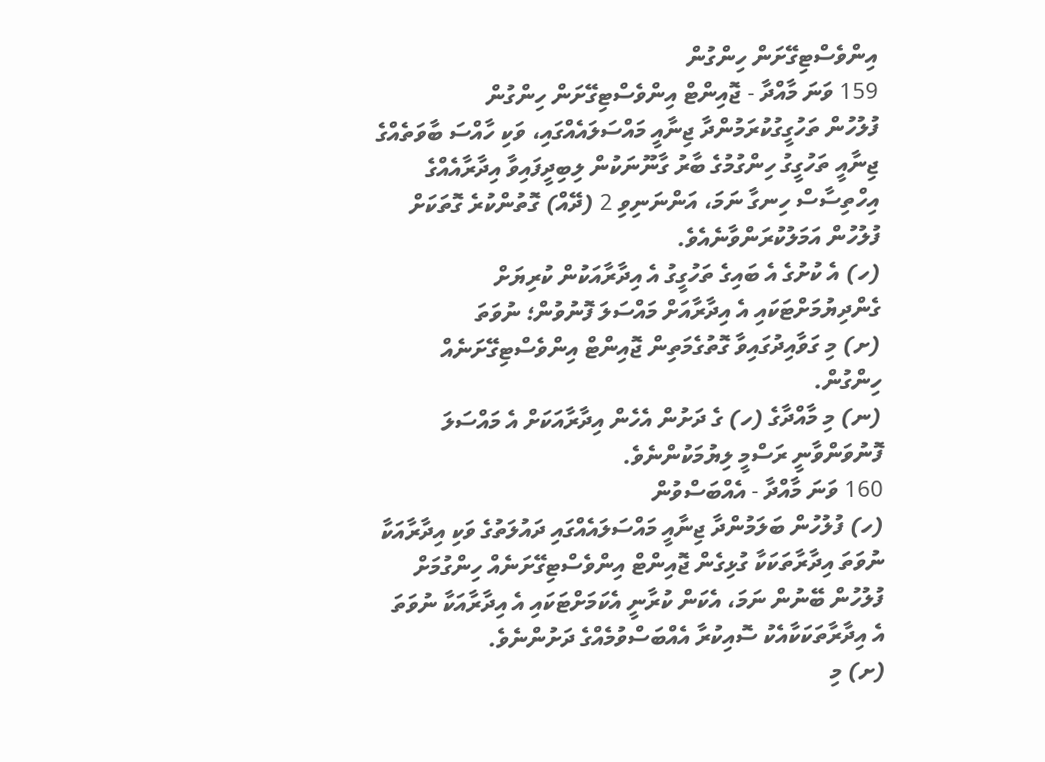އިންވެސްޓިގޭށަން ހިންގުން
159 ވަނަ މާއްދާ - ޖޮއިންޓް އިންވެސްޓިގޭށަން ހިންގުން
ފުލުހުން ތަހުގީގުކުރަމުންދާ ޖިނާއީ މައްސަލައެއްގައި، ވަކި ހާއްސަ ބާވަތެއްގެ ޖިނާއީ ތަހުގީގު ހިންގުމުގެ ބާރު ގާނޫނަކުން ލިބިދީފައިވާ އިދާރާއެއްގެ އިހްތިސާސް ހިނގާ ނަމަ، އަންނަނިވި 2 (ދޭއް) ގޮތުންކުރެ ގޮތަކަށް ފުލުހުން އަމަލުކުރަންވާނެއެވެ.
(ހ) އެ ކުށުގެ އެ ބައިގެ ތަހުގީގު އެ އިދާރާއަކުން ކުރިޔަށް ގެންދިޔުމަށްޓަކައި އެ އިދާރާއަށް މައްސަލަ ފޮނުވުން؛ ނުވަތަ
(ށ) މި ގަވާއިދުގައިވާ ގޮތުގެމަތިން ޖޮއިންޓް އިންވެސްޓިގޭށަނެއް ހިންގުން.
(ނ) މި މާއްދާގެ (ހ) ގެ ދަށުން އެހެން އިދާރާއަކަށް އެ މައްސަލަ ފޮނުވަންވާނީ ރަސްމީ ލިޔުމަކުންނެވެ.
160 ވަނަ މާއްދާ - އެއްބަސްވުން
(ހ) ފުލުހުން ބަލަމުންދާ ޖިނާއީ މައްސަލައެއްގައި ދައުލަތުގެ ވަކި އިދާރާއަކާ ނުވަތަ އިދާރާތަކަކާ ގުޅިގެން ޖޮއިންޓް އިންވެސްޓިގޭށަނެއް ހިންގުމަށް ފުލުހުން ބޭނުން ނަމަ، އެކަން ކުރާނީ އެކަމަށްޓަކައި އެ އިދާރާއަކާ ނުވަތަ އެ އިދާރާތަކަކާއެކު ސޮއިކުރާ އެއްބަސްވުމެއްގެ ދަށުންނެވެ.
(ށ) މި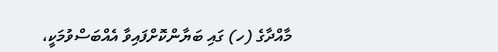މާއްދާގެ (ހ) ގައި ބަޔާންކޮށްފައިވާ އެއްބަސްވުމަކީ،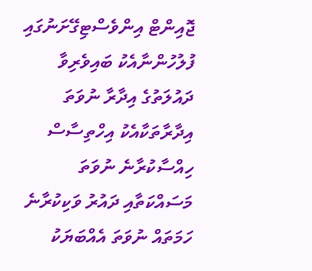ޖޮއިންޓް އިންވެސްޓިގޭށަނުގައި ފުލުހުންނާއެކު ބައިވެރިވާ ދައުލަތުގެ އިދާރާ ނުވަތަ އިދާރާތަކާއެކު އިހްތިސާސް ހިއްސާކުރާނެ ނުވަތަ މަސައްކަތާއި ދައުރު ވަކިކުރާނެ ހަމަތައް ނުވަތަ އެއްބަޔަކު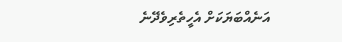އަނެއްބަޔަކަށް އެހީތެރިވެދޭނެ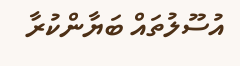އުސޫލުތައް ބަޔާންކުރާ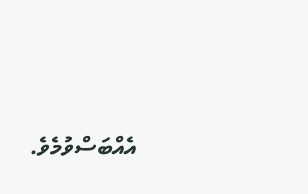އެއްބަސްވުމެވެ.